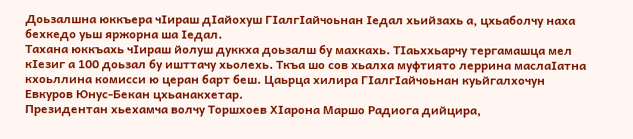Доьзалшна юккъера чIираш дIайохуш ГIалгIайчоьнан Iедал хьийзахь а, цхьаболчу наха бехкедо уьш яржорна ша Iедал.
Тахана юккъахь чIираш йолуш дуккха доьзалш бу махкахь. ТIаьххьарчу тергамашца мел кIезиг а 100 доьзал бу ишттачу хьолехь. Ткъа шо сов хьалха муфтиято леррина маслаIатна кхоьллина комисси ю церан барт беш. Цаьрца хилира ГIалгIайчоьнан куьйгалхочун Евкуров Юнус-Бекан цхьанакхетар.
Президентан хьехамча волчу Торшхоев ХIарона Маршо Радиога дийцира,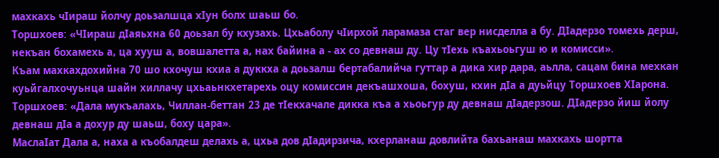махкахь чIираш йолчу доьзалшца хIун болх шаьш бо.
Торшхоев: «ЧIираш дIаяьхна 60 доьзал бу кхузахь. Цхьаболу чIирхой ларамаза стаг вер нисделла а бу. ДIадерзо томехь дерш, некъан бохамехь а, ца хууш а, вовшалетта а, нах байина а - ах со девнаш ду. Цу тIехь къахьоьгуш ю и комисси».
Къам махкахдохийна 70 шо кхочуш кхиа а дуккха а доьзалш бертабалийча гуттар а дика хир дара, аьлла, сацам бина мехкан куьйгалхочуьнца шайн хиллачу цхьаьнкхетарехь оцу комиссин декъашхоша, бохуш, кхин дIа а дуьйцу Торшхоев ХIарона.
Торшхоев: «Дала мукъалахь, Чиллан-беттан 23 де тIекхачале дикка къа а хьоьгур ду девнаш дIадерзош. ДIадерзо йиш йолу девнаш дIа а дохур ду шаьш, боху цара».
МаслаIат Дала а, наха а къобалдеш делахь а, цхьа дов дIадирзича, кхерланаш довлийта бахьанаш махкахь шортта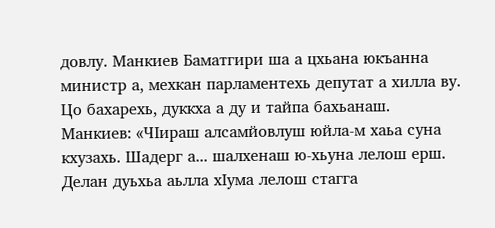довлу. Манкиев Баматгири ша а цхьана юкъанна министр а, мехкан парламентехь депутат а хилла ву. Цо бахарехь, дуккха а ду и тайпа бахьанаш.
Манкиев: «ЧIираш алсамйовлуш юйла-м хаьа суна кхузахь. Шадерг а... шалхенаш ю-хьуна лелош ерш. Делан дуьхьа аьлла хIума лелош стагга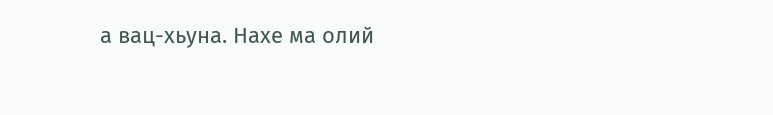а вац-хьуна. Нахе ма олий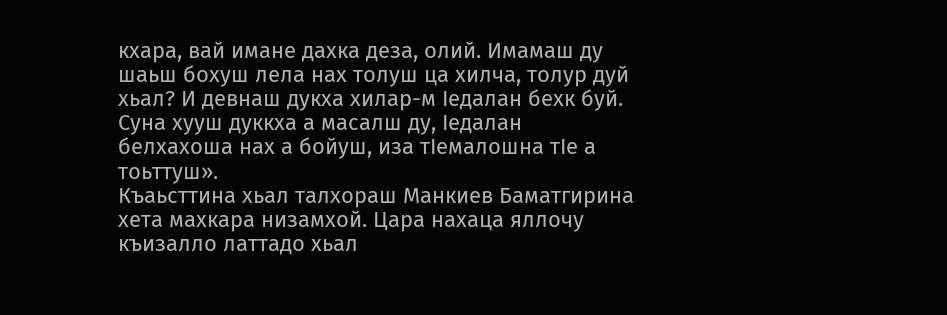кхара, вай имане дахка деза, олий. Имамаш ду шаьш бохуш лела нах толуш ца хилча, толур дуй хьал? И девнаш дукха хилар-м Iедалан бехк буй. Суна хууш дуккха а масалш ду, Iедалан белхахоша нах а бойуш, иза тIемалошна тIе а тоьттуш».
Къаьсттина хьал талхораш Манкиев Баматгирина хета махкара низамхой. Цара нахаца яллочу къизалло латтадо хьал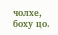чолхе, боху цо.